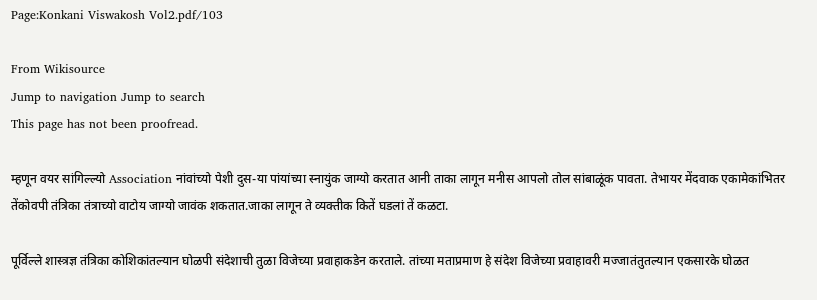Page:Konkani Viswakosh Vol2.pdf/103

From Wikisource
Jump to navigation Jump to search
This page has not been proofread.

म्हणून वयर सांगिल्ल्यो Association नांवांच्यो पेशी दुस-या पांयांच्या स्नायुंक जाग्यो करतात आनी ताका लागून मनीस आपलो तोल सांबाळूंक पावता. तेभायर मेंदवाक एकामेकांभितर तेंकोवपी तंत्रिका तंत्राच्यो वाटोय जाग्यो जावंक शकतात.जाका लागून ते व्यक्तीक कितें घडलां तें कळटा.

पूर्विल्ले शास्त्रज्ञ तंत्रिका कोशिकांतल्यान घोळपी संदेशाची तुळा विजेच्या प्रवाहाकडेन करताले. तांच्या मताप्रमाण हे संदेश विजेच्या प्रवाहावरी मज्जातंतुतल्यान एकसारके घोळत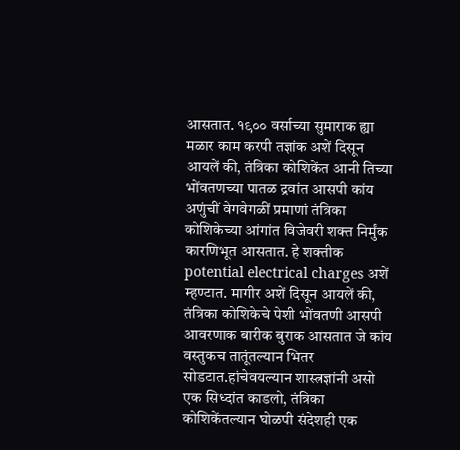आसतात. १९०० वर्साच्या सुमाराक ह्या मळार काम करपी तज्ञांक अशें दिसून आयलें की, तंत्रिका कोशिकेंत आनी तिच्या भोंवतणच्या पातळ द्रवांत आसपी कांय अणुंचीं वेगवेगळीं प्रमाणां तंत्रिका कोशिकेच्या आंगांत विजेवरी शक्त निर्मुंक कारणिभूत आसतात. हे शक्तीक potential electrical charges अशें म्हण्टात. मागीर अशें दिसून आयलें की, तंत्रिका कोशिकेचे पेशी भोंवतणी आसपी आवरणाक बारीक बुराक आसतात जे कांय वस्तुकच तातूंतल्यान भितर सोडटात.हांचेवयल्यान शास्त्रज्ञांनी असो एक सिध्दांत काडलो, तंत्रिका कोशिकेंतल्यान घोळपी संदेशही एक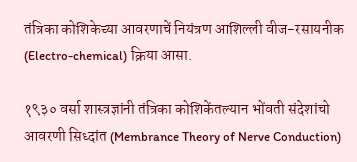तंत्रिका कोशिकेच्या आवरणाचें नियंत्रण आशिल्ली वीज-रसायनीक (Electro-chemical) क्रिया आसा.

१९३० वर्सा शास्त्रज्ञांनी तंत्रिका कोशिकेंतल्यान भोंवती संदेशांचो आवरणी सिध्दांत (Membrance Theory of Nerve Conduction)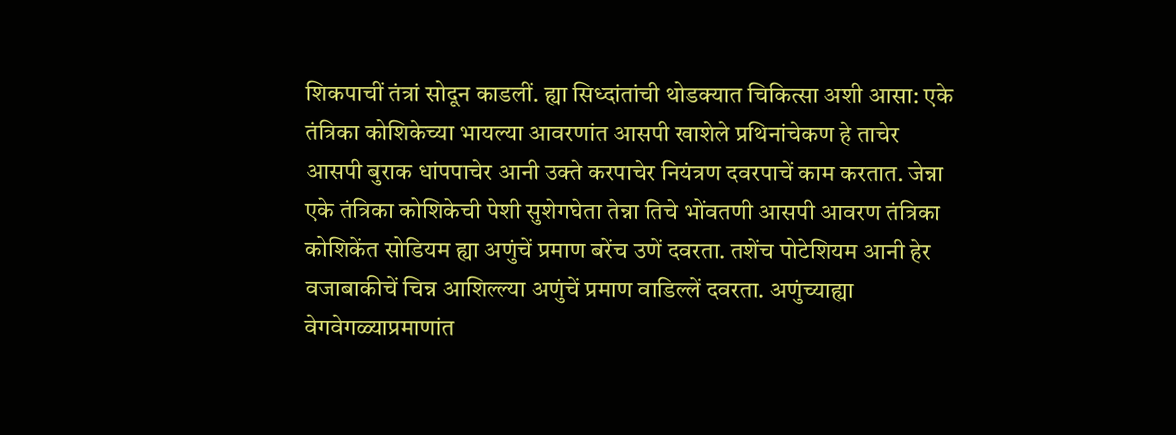शिकपाचीं तंत्रां सोदून काडलीं. ह्या सिध्दांतांची थोडक्यात चिकित्सा अशी आसा: एके तंत्रिका कोशिकेच्या भायल्या आवरणांत आसपी खाशेले प्रथिनांचेकण हे ताचेर आसपी बुराक धांपपाचेर आनी उक्ते करपाचेर नियंत्रण दवरपाचें काम करतात. जेन्ना एके तंत्रिका कोशिकेची पेशी सुशेगघेता तेन्ना तिचे भोंवतणी आसपी आवरण तंत्रिका कोशिकेंत सोडियम ह्या अणुंचें प्रमाण बरेंच उणें दवरता. तशेंच पोटेशियम आनी हेर वजाबाकीचें चिन्न आशिल्ल्या अणुंचें प्रमाण वाडिल्लें दवरता. अणुंच्याह्या वेगवेगळ्याप्रमाणांत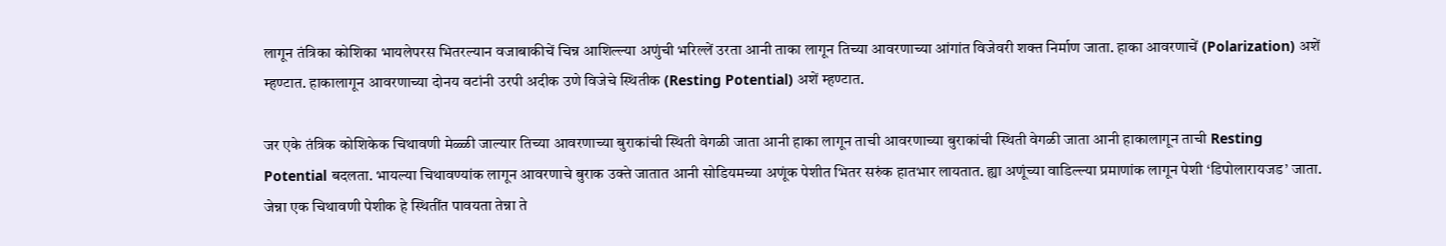लागून तंत्रिका कोशिका भायलेपरस भितरल्यान वजाबाकीचें चिन्न आशिल्ल्या अणुंची भरिल्लें उरता आनी ताका लागून तिच्या आवरणाच्या आंगांत विजेवरी शक्त निर्माण जाता. हाका आवरणाचें (Polarization) अशें म्हण्टात. हाकालागून आवरणाच्या दोनय वटांनी उरपी अदीक उणे विजेचे स्थितीक (Resting Potential) अशें म्हण्टात.

जर एके तंत्रिक कोशिकेक चिथावणी मेळ्ळी जाल्यार तिच्या आवरणाच्या बुराकांची स्थिती वेगळी जाता आनी हाका लागून ताची आवरणाच्या बुराकांची स्थिती वेगळी जाता आनी हाकालागून ताची Resting Potential बदलता. भायल्या चिथावण्यांक लागून आवरणाचे बुराक उक्ते जातात आनी सोडियमच्या अणूंक पेशीत भितर सरुंक हातभार लायतात. ह्या अणूंच्या वाडिल्ल्या प्रमाणांक लागून पेशी ‘डिपोलारायजड’ जाता. जेन्ना एक चिथावणी पेशीक हे स्थितींत पावयता तेन्ना ते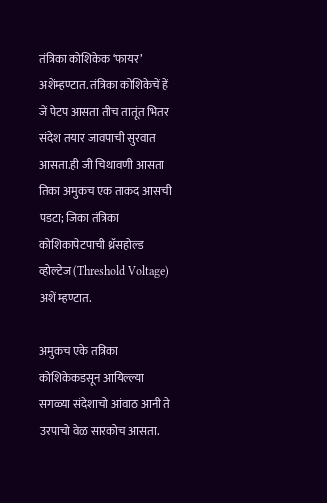तंत्रिका कोशिकेक ‘फायर’ अशेंम्हण्टात. तंत्रिका कोशिकेचें हें जें पेटप आसता तीच तातूंत भितर संदेश तयार जावपाची सुरवात आसता.ही जी चिथावणी आसता तिका अमुकच एक ताकद आसची पडटा; जिका तंत्रिका कोशिकापेटपाची थ्रॅसहोल्ड व्होल्टेज (Threshold Voltage) अशें म्हण्टात.

अमुकच एके तत्रिका कोशिकेकडसून आयिल्ल्या सगळ्या संदेशाचो आंवाठ आनी ते उरपाचो वेळ सारकोच आसता.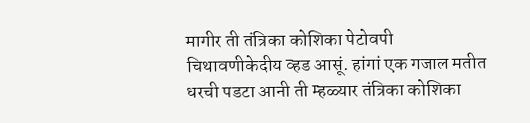मागीर ती तंत्रिका कोशिका पेटोवपी चिथावणीकेदीय व्हड आसूं. हांगां एक गजाल मतीत धरची पडटा आनी ती म्हळ्यार तंत्रिका कोशिका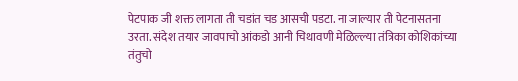पेटपाक जी शक्त लागता ती चडांत चड आसची पडटा. ना जाल्यार ती पेटनासतना उरता. संदेश तयार जावपाचो आंकडो आनी चिथावणी मेळिल्ल्या तंत्रिका कोशिकांच्या तंतुचो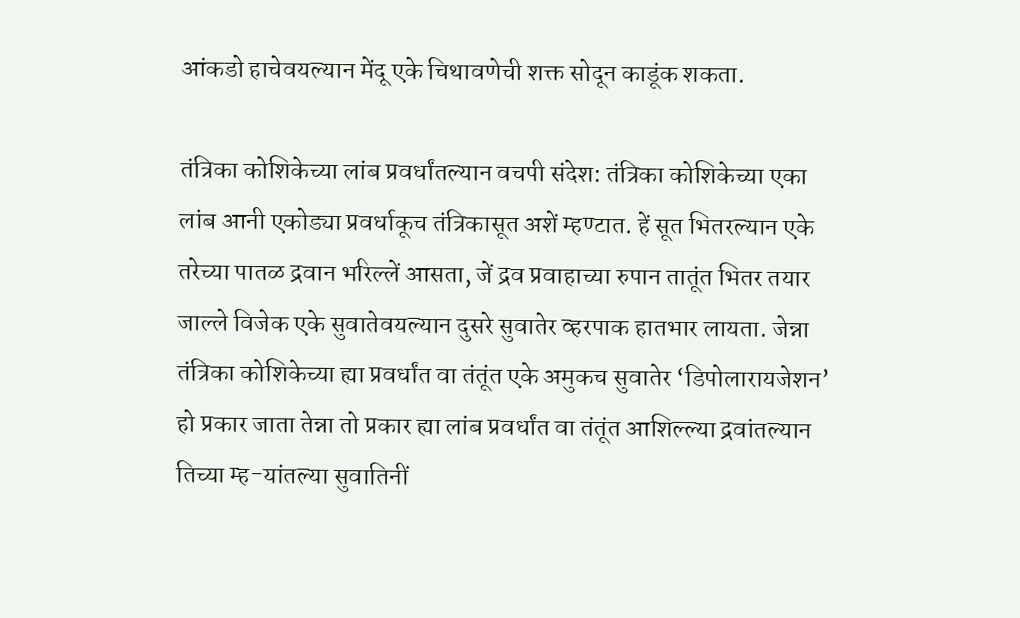आंकडो हाचेवयल्यान मेंदू एके चिथावणेची शक्त सोदून काडूंक शकता.

तंत्रिका कोशिकेच्या लांब प्रवर्धांतल्यान वचपी संदेश: तंत्रिका कोशिकेच्या एका लांब आनी एकोड्या प्रवर्धाकूच तंत्रिकासूत अशें म्हण्टात. हें सूत भितरल्यान एके तरेच्या पातळ द्रवान भरिल्लें आसता, जें द्रव प्रवाहाच्या रुपान तातूंत भितर तयार जाल्ले विजेक एके सुवातेवयल्यान दुसरे सुवातेर व्हरपाक हातभार लायता. जेन्ना तंत्रिका कोशिकेच्या ह्या प्रवर्धांत वा तंतूंत एके अमुकच सुवातेर ‘डिपोलारायजेशन’ हो प्रकार जाता तेन्ना तो प्रकार ह्या लांब प्रवर्धांत वा तंतूंत आशिल्ल्या द्रवांतल्यान तिच्या म्ह-यांतल्या सुवातिनीं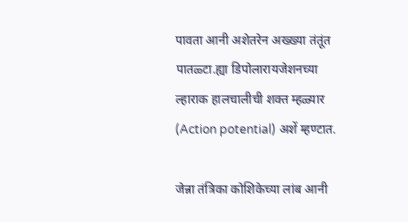पावता आनी अशेतरेन अख्ख्या तंतूंत पातळ्टा.ह्या डिपोलारायजेशनच्या ल्हाराक हालचालीची शक्त म्हळ्यार (Action potential) अशें म्हण्टात.

जेन्ना तंत्रिका कोशिकेच्या लांब आनी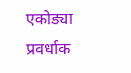एकोड्या प्रवर्धाक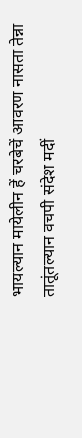भायल्यान मायेलीन हें चरबेचें आवरण नासता तेन्ना तातूंतल्यान वचपी संदेश मदीं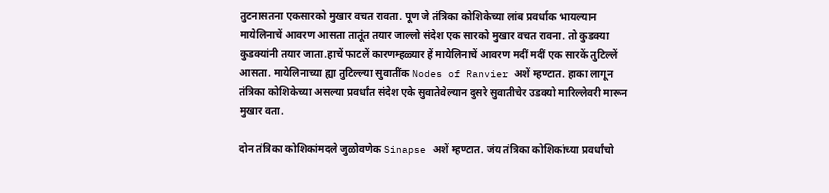तुटनासतना एकसारको मुखार वचत रावता. पूण जे तंत्रिका कोशिकेच्या लांब प्रवर्धाक भायल्यान मायेलिनाचें आवरण आसता तातूंत तयार जाल्लो संदेश एक सारको मुखार वचत रावना. तो कुडक्या कुडक्यांनी तयार जाता.हाचें फाटलें कारणम्हळ्यार हें मायेलिनाचें आवरण मदीं मदीं एक सारकें तुटिल्लें आसता. मायेलिनाच्या ह्या तुटिल्ल्या सुवातींक Nodes of Ranvier अशें म्हण्टात. हाका लागून तंत्रिका कोशिकेच्या असल्या प्रवर्धांत संदेश एके सुवातेवेल्यान दुसरे सुवातीचेर उडक्यो मारिल्लेवरी मारून मुखार वता.

दोन तंत्रिका कोशिकांमदले जुळोवणेक Sinapse अशें म्हण्टात. जंय तंत्रिका कोशिकांच्या प्रवर्धांचो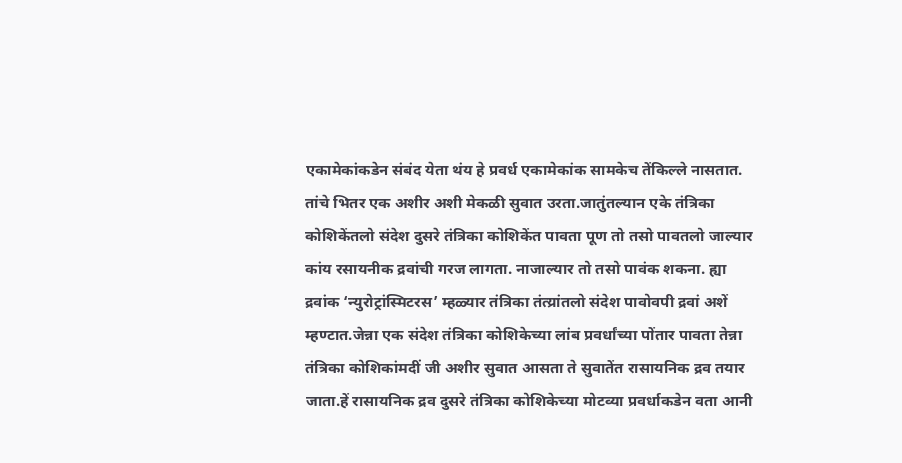एकामेकांकडेन संबंद येता थंय हे प्रवर्ध एकामेकांक सामकेच तेंकिल्ले नासतात. तांचे भितर एक अशीर अशी मेकळी सुवात उरता.जातुंतल्यान एके तंत्रिका कोशिकेंतलो संदेश दुसरे तंत्रिका कोशिकेंत पावता पूण तो तसो पावतलो जाल्यार कांय रसायनीक द्रवांची गरज लागता. नाजाल्यार तो तसो पावंक शकना. ह्या द्रवांक ‘न्युरोट्रांस्मिटरस’ म्हळ्यार तंत्रिका तंत्य्रांतलो संदेश पावोवपी द्रवां अशें म्हण्टात.जेन्ना एक संदेश तंत्रिका कोशिकेच्या लांब प्रवर्धांच्या पोंतार पावता तेन्ना तंत्रिका कोशिकांमदीं जी अशीर सुवात आसता ते सुवातेंत रासायनिक द्रव तयार जाता.हें रासायनिक द्रव दुसरे तंत्रिका कोशिकेच्या मोटव्या प्रवर्धाकडेन वता आनी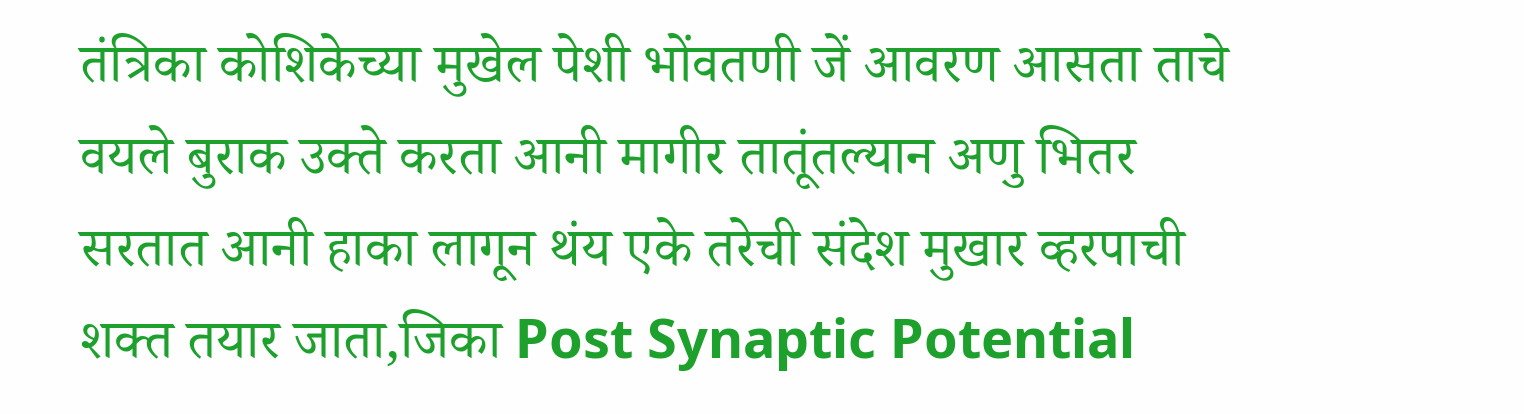तंत्रिका कोशिकेच्या मुखेल पेशी भोंवतणी जें आवरण आसता ताचे वयले बुराक उक्ते करता आनी मागीर तातूंतल्यान अणु भितर सरतात आनी हाका लागून थंय एके तरेची संदेश मुखार व्हरपाची शक्त तयार जाता,जिका Post Synaptic Potential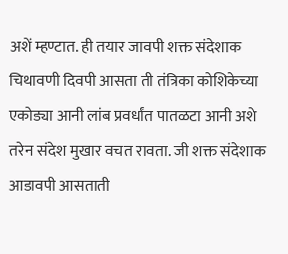अशें म्हण्टात. ही तयार जावपी शक्त संदेशाक चिथावणी दिवपी आसता ती तंत्रिका कोशिकेच्या एकोड्या आनी लांब प्रवर्धांत पातळटा आनी अशे तरेन संदेश मुखार वचत रावता. जी शक्त संदेशाक आडावपी आसताती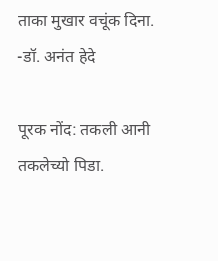ताका मुखार वचूंक दिना. -डॉ. अनंत हेदे

पूरक नोंद: तकली आनी तकलेच्यो पिडा.